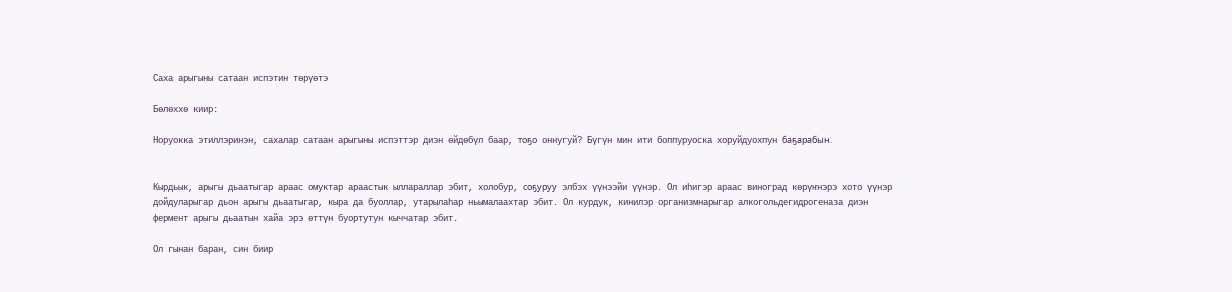Саха арыгыны сатаан испэтин төрүөтэ

Бөлөххө киир:

Норуокка этиллэринэн, сахалар сатаан арыгыны испэттэр диэн өйдөбүл баар, тоҕо оннугуй? Бүгүн мин ити боппуруоска хоруйдуохпун баҕарабын.


Кырдьык, арыгы дьаатыгар араас омуктар араастык ыллараллар эбит, холобур, соҕуруу элбэх үүнээйи үүнэр. Ол иһигэр араас виноград көрүҥнэрэ хото үүнэр дойдуларыгар дьон арыгы дьаатыгар, кыра да буоллар, утарылаһар ньымалаахтар эбит. Ол курдук, кинилэр организмнарыгар алкогольдегидрогеназа диэн фермент арыгы дьаатын хайа эрэ өттүн буортутун кыччатар эбит.

Ол гынан баран, син биир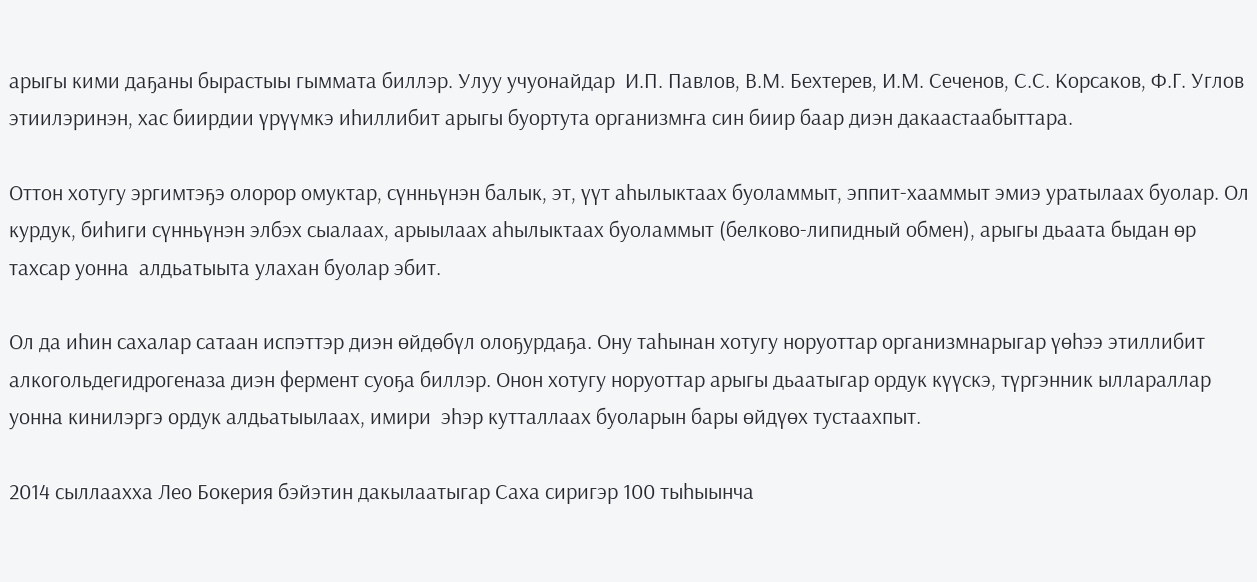арыгы кими даҕаны бырастыы гыммата биллэр. Улуу учуонайдар  И.П. Павлов, В.М. Бехтерев, И.М. Сеченов, С.С. Корсаков, Ф.Г. Углов этиилэринэн, хас биирдии үрүүмкэ иһиллибит арыгы буортута организмҥа син биир баар диэн дакаастаабыттара.

Оттон хотугу эргимтэҕэ олорор омуктар, сүнньүнэн балык, эт, үүт аһылыктаах буоламмыт, эппит-хааммыт эмиэ уратылаах буолар. Ол курдук, биһиги сүнньүнэн элбэх сыалаах, арыылаах аһылыктаах буоламмыт (белково-липидный обмен), арыгы дьаата быдан өр тахсар уонна  алдьатыыта улахан буолар эбит.

Ол да иһин сахалар сатаан испэттэр диэн өйдөбүл олоҕурдаҕа. Ону таһынан хотугу норуоттар организмнарыгар үөһээ этиллибит алкогольдегидрогеназа диэн фермент суоҕа биллэр. Онон хотугу норуоттар арыгы дьаатыгар ордук күүскэ, түргэнник ыллараллар уонна кинилэргэ ордук алдьатыылаах, имири  эһэр кутталлаах буоларын бары өйдүөх тустаахпыт.

2014 сыллаахха Лео Бокерия бэйэтин дакылаатыгар Саха сиригэр 100 тыһыынча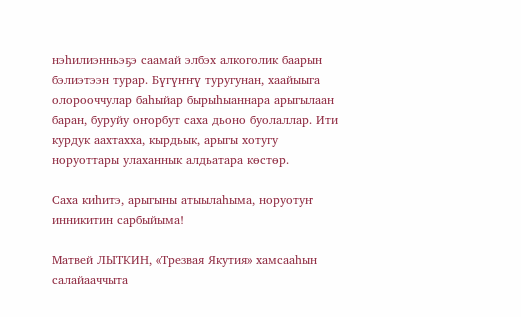нэһилиэнньэҕэ саамай элбэх алкоголик баарын бэлиэтээн турар. Бүгүҥҥү туругунан, хаайыыга олорооччулар баһыйар бырыһыаннара арыгылаан баран, буруйу оҥорбут саха дьоно буолаллар. Ити курдук аахтахха, кырдьык, арыгы хотугу норуоттары улаханнык алдьатара көстөр.

Саха киһитэ, арыгыны атыылаһыма, норуотуҥ инникитин сарбыйыма!

Матвей ЛЫТКИН, «Трезвая Якутия» хамсааһын салайааччыта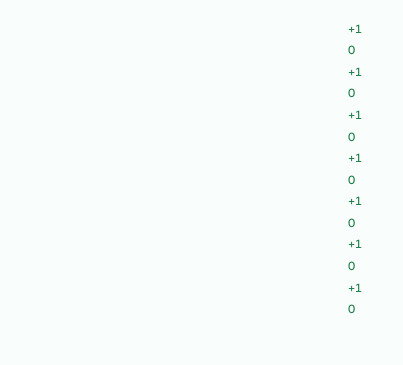+1
0
+1
0
+1
0
+1
0
+1
0
+1
0
+1
0